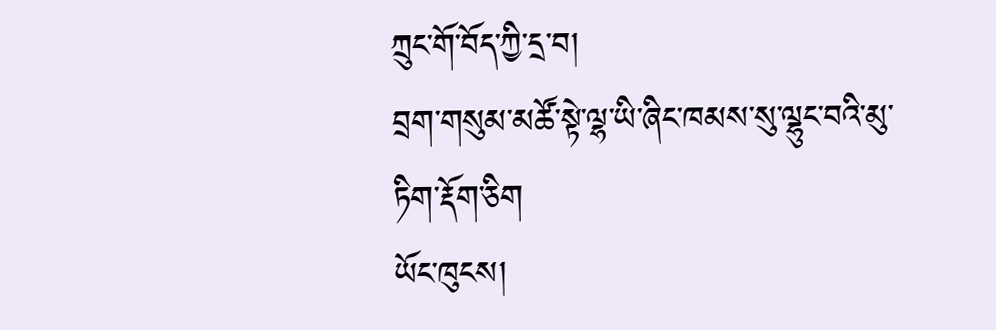ཀྲུང་གོ་བོད་ཀྱི་དྲ་བ།
བྲག་གསུམ་མཚོ་སྟེ་ལྷ་ཡི་ཞིང་ཁམས་སུ་ལྷུང་བའི་མུ་ཏིག་རྡོག་ཅིག
ཡོང་ཁུངས།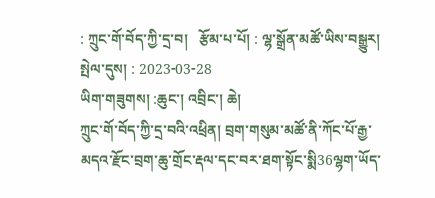: ཀྲུང་གོ་བོད་ཀྱི་དྲ་བ།   རྩོམ་པ་པོ། : ལྷ་སྒྲོན་མཚོ་ཡིས་བསྒྱུར།   སྤེལ་དུས། : 2023-03-28
ཡིག་གཟུགས། :ཆུང་། འབྲིང་། ཆེ།
ཀྲུང་གོ་བོད་ཀྱི་དྲ་བའི་འཕྲིན། བྲག་གསུམ་མཚོ་ནི་ཀོང་པོ་རྒྱ་མདའ་རྫོང་བྲག་ཆུ་གྲོང་རྡལ་དང་བར་ཐག་སྟོང་སྨི36ལྷག་ཡོད་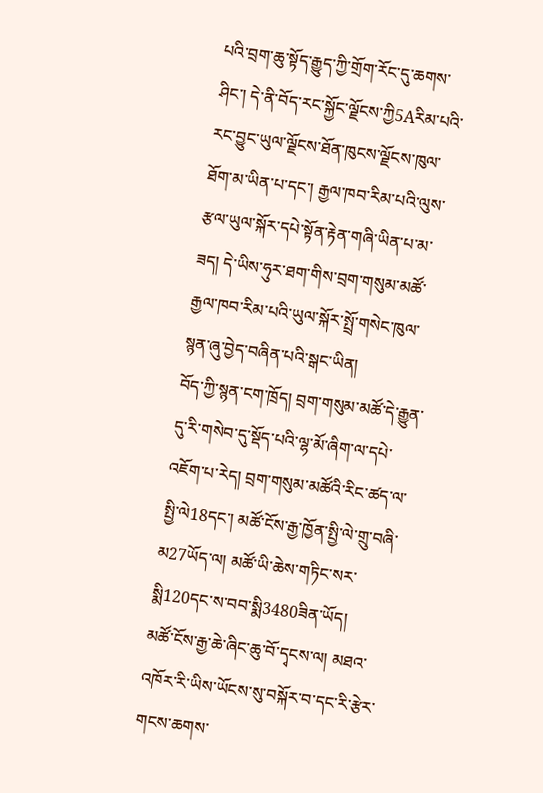པའི་བྲག་ཆུ་སྟོད་རྒྱུད་ཀྱི་གྲོག་རོང་དུ་ཆགས་ཤིང་། དེ་ནི་བོད་རང་སྐྱོང་ལྗོངས་ཀྱི5Aརིམ་པའི་རང་བྱུང་ཡུལ་ལྗོངས་ཐོན་ཁུངས་ལྗོངས་ཁུལ་ཐོག་མ་ཡིན་པ་དང་། རྒྱལ་ཁབ་རིམ་པའི་ལུས་རྩལ་ཡུལ་སྐོར་དཔེ་སྟོན་རྟེན་གཞི་ཡིན་པ་མ་ཟད། དེ་ཡིས་ཧུར་ཐག་གིས་བྲག་གསུམ་མཚོ་རྒྱལ་ཁབ་རིམ་པའི་ཡུལ་སྐོར་སྤྲོ་གསེང་ཁུལ་སྙན་ཞུ་བྱེད་བཞིན་པའི་སྒང་ཡིན།
བོད་ཀྱི་སྙན་ངག་ཁྲོད། བྲག་གསུམ་མཚོ་དེ་རྒྱུན་དུ་རི་གསེབ་དུ་སྡོད་པའི་ལྷ་མོ་ཞིག་ལ་དཔེ་འཇོག་པ་རེད། བྲག་གསུམ་མཚོའི་རིང་ཚད་ལ་སྤྱི་ལེ18དང་། མཚོ་ངོས་རྒྱ་ཁྱོན་སྤྱི་ལེ་གྲུ་བཞི་མ27ཡོད་ལ། མཚོ་ཡི་ཆེས་གཏིང་སར་སྨི120དང་ས་བབ་སྨི3480ཟིན་ཡོད།
མཚོ་ངོས་རྒྱ་ཆེ་ཞིང་ཆུ་བོ་དྭངས་ལ། མཐའ་འཁོར་རི་ཡིས་ཡོངས་སུ་བསྐོར་བ་དང་རི་རྩེར་གངས་ཆགས་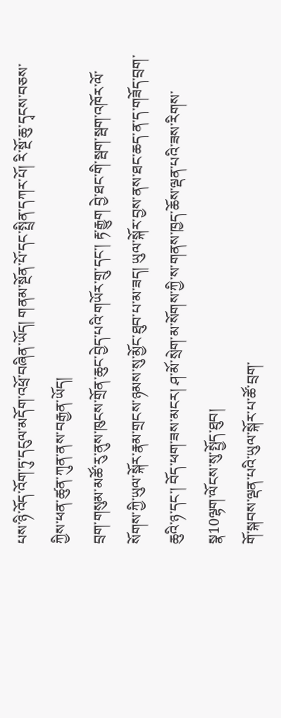པས་ཉི་འོད་འོག་ཏུ་དངུལ་མདོག་འཕྲོ་བཞིན་ཡོད། གནམ་སྔོན་པོ་དང་སྤྲིན་དཀར་པོ། རི་སྔོ་ཆུ་དྭངས་བཅས་ཀྱིས་ཕན་ཚུན་ཀུན་ནས་བརྒྱན་ཡོད།
བྲག་གསུམ་མཚོ་རུ་ནུས་ཁུངས་གྲོན་ཆུང་བྱེད་པའི་གཡོར་གྲུ་དང་། རྟ་རྒྱུག བྱེ་ཐང་གི་སྦག་སྦག་འཁོར་ལོ་སོགས་ཀྱི་ཡུལ་སྐོར་རྣམ་གྲངས་ཉམས་སུ་མྱོང་ཐུབ་པ་མ་ཟད། ཡུལ་སྐོར་བྱས་ནས་ཐང་ཆད་ན་ད་གཟོད་བྲག་ཆུའི་ཉ་དང་། བོད་ཕག་ཟས་མངར། ཤ་མོ་སྲེག་མ་སོགས་ཀྱི་ས་གནས་ཁྱད་ཆོས་ལྡན་པའི་ཟས་རིགས་སྣ10ལྷག་ལོངས་སུ་སྤྱོད་ཐུབ།
གོ་སྐབས་ལྡན་པའི་ཡུལ་སྐོར་པ་ཚོ་བྲག་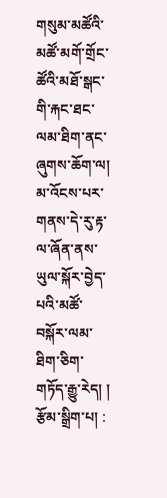གསུམ་མཚོའི་མཚོ་མགོ་གྲོང་ཚོའི་མཐོ་སྒང་གི་རྐང་ཐང་ལམ་ཐིག་ནང་ཞུགས་ཆོག་ལ། མ་འོངས་པར་གནས་དེ་རུ་རྟ་ལ་ཞོན་ནས་ཡུལ་སྐོར་བྱེད་པའི་མཚོ་བསྐོར་ལམ་ཐིག་ཅིག་གཏོད་རྒྱུ་རེད། །
རྩོམ་སྒྲིག་པ། :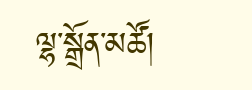ལྷ་སྒྲོན་མཚོ།